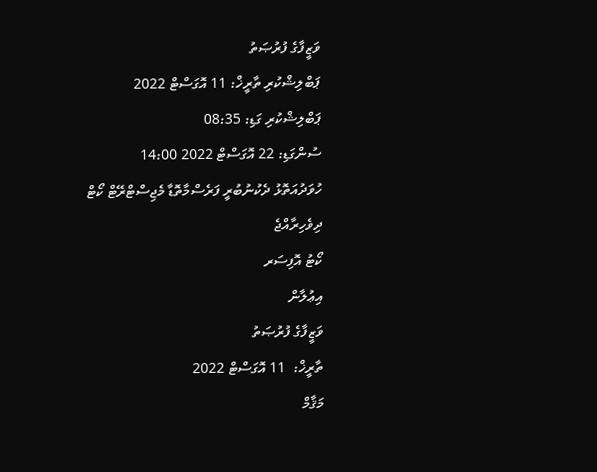ވަޒީފާގެ ފުރުޞަތު
ޕަބްލިޝްކުރި ތާރީޚް: 11 އޮގަސްޓް 2022
ޕަބްލިޝްކުރި ގަޑި: 08:35
ސުންގަޑި: 22 އޮގަސްޓް 2022 14:00
ހުވަދުއަތޮޅު ދެކުނުބުރީ ފަރެސްމާތޮޑާ މެޖިސްޓްރޭޓް ކޯޓް
ދިވެހިރާއްޖެ
ކޯޓު އޮފިސަރ
އިޢުލާން
ވަޒީފާގެ ފުރުޞަތު
ތާރީޚް:  11 އޮގަސްޓް 2022
މަޤާމް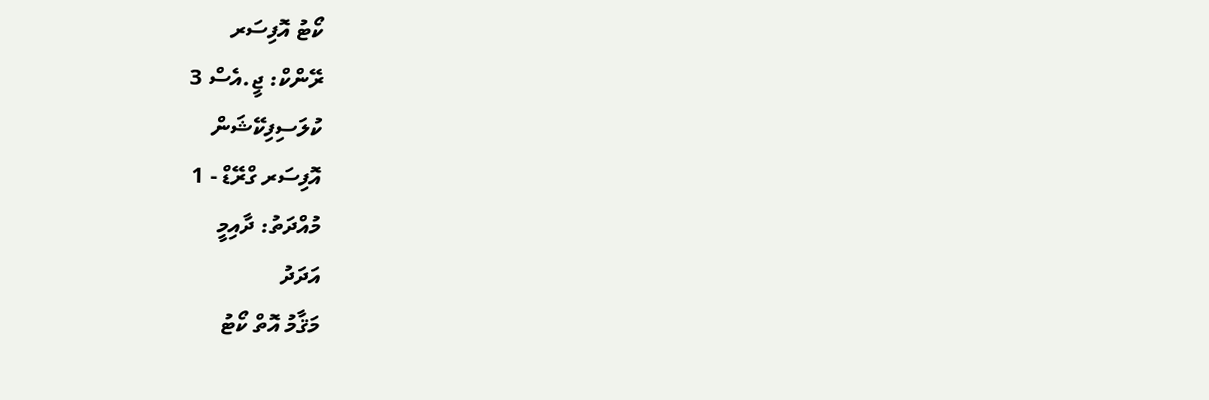ކޯޓު އޮފިސަރ
ރޭންކް: ޖީ.އެސް 3
ކުލަސިފިކޭޝަން
އޮފިސަރ ގްރޭޑް - 1
މުއްދަތު: ދާއިމީ
އަދަދު
މަޤާމު އޮތް ކޯޓު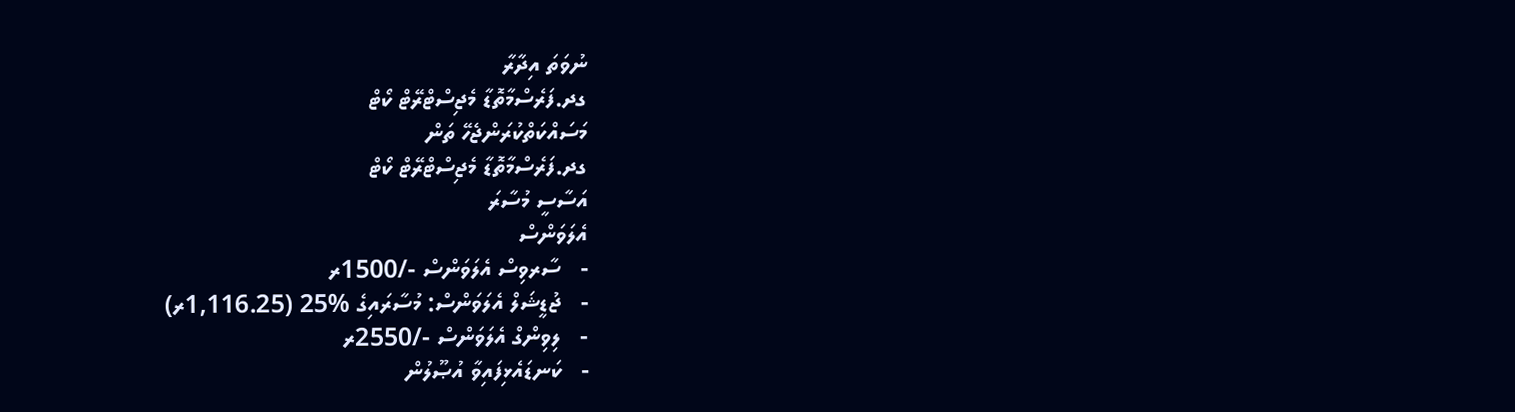ނުވަތަ އިދާރާ
ގދ.ފަރެސްމާތޮޑާ މެޖިސްޓްރޭޓް ކޯޓް
މަސައްކަތްކުރަންޖެހޭ ތަން
ގދ.ފަރެސްމާތޮޑާ މެޖިސްޓްރޭޓް ކޯޓް
އަސާސީ މުސާރަ
އެލަވަންސް
-   ސާރވިސް އެލަވަންސް -/1500ރ
-   ޖުޑީޝަލް އެލަވަންސް: މުސާރައިގެ %25 (1,116.25ރ)
-   ލިވިންގް އެލަވަންސް -/2550ރ
-   ކަނޑައެޅިފައިވާ އުޞޫލުން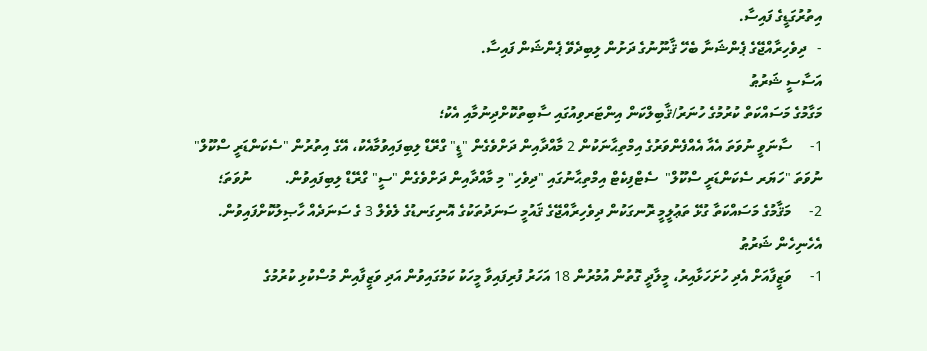އިތުރުގަޑީގެ ފައިސާ.
-   ދިވެހިރާއްޖޭގެ ޕެންޝަނާ ބެހޭ ޤާނޫނުގެ ދަށުން ލިބިދެވޭ ޕެންޝަން ފައިސާ.
އަސާސީ ޝަރުޠު
މަގާމުގެ މަސައްކަތް ކުރުމުގެ ހުނަރު/ޤާބިލްކަން އިންޓަރވިއުގައި ސާބިތުކޮށްދިނުމާއި އެކު؛
1-     ސާނަވީ ނުވަތަ އެއާ އެއްފެންވަރުގެ އިމްތިޙާނަކުން 2 މާއްދާއިން ދަށްވެގެން "ޑީ" ގްރޭޑް ލިބިފައިވުމާއެކު، އޭގެ އިތުރުން "ސެކަންޑަރީ ސްކޫލް" ނުވަތަ "ހަޔަރ ސެކަންޑަރީ ސްކޫލް"  ސެޓްފިކެޓް އިމްތިޙާނުގައި "ދިވެހި" މި މާއްދާއިން ދަށްވެގެން "ސީ" ގްރޭޑް ލިބިފައިވުން.         ނުވަތަ؛
2-     މަޤާމުގެ މަސައްކަތާ ގުޅޭ ތަޢުލީމީ ރޮނގަކުން ދިވެހިރާއްޖޭގެ ޤައުމީ ސަނަދުތަކުގެ އޮނިގަނޑުގެ ލެވެލް 3 ގެ ސަނަދެއް ހާޞިލުކޮށްފައިވުން.
އެހެނިހެން ޝަރުޠު
1-     ވަޒީފާއަށް އެދި ހުށަހަޅާއިރު، މީލާދީ ގޮތުން އުމުރުން 18 އަހަރު ފުރިފައިވާ މީހަކު ކަމުގައިވުން އަދި ވަޒީފާއިން މުސްކުޅި ކުރުމުގެ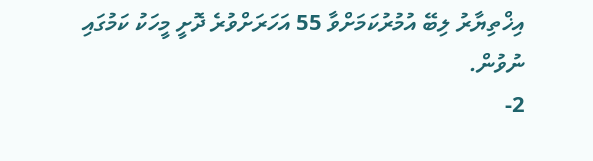އިޚްތިޔާރު ލިބޭ އުމުރުކަމަށްވާ 55 އަހަރަށްވުރެ ދޮށީ މީހަކު ކަމުގައި ނުވުން.
2-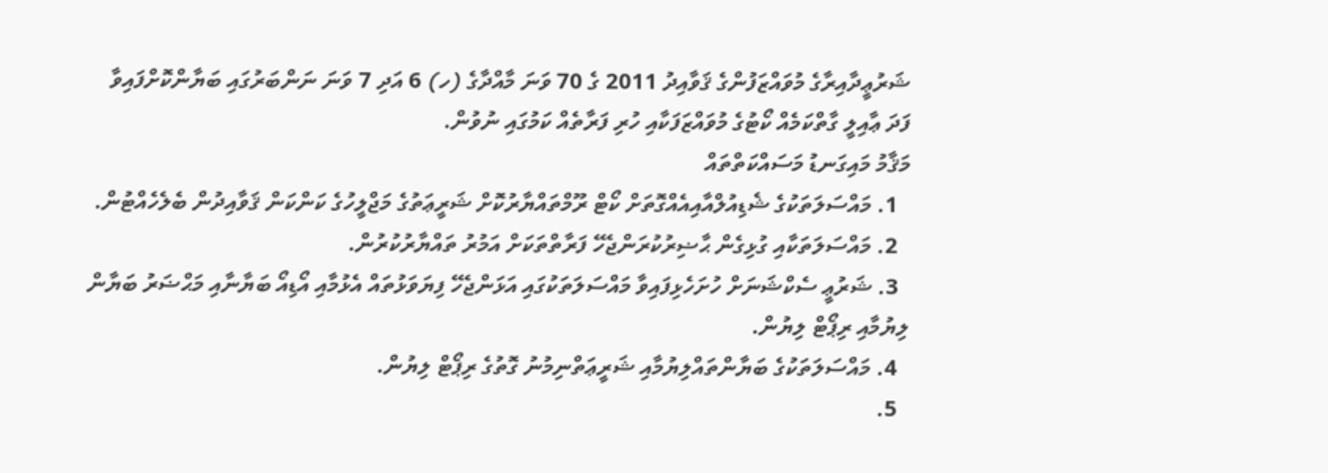ޝަރުޢީދާއިރާގެ މުވައްޒަފުންގެ ޤަވާއިދު 2011 ގެ 70 ވަނަ މާއްދާގެ (ހ) 6 އަދި 7 ވަނަ ނަންބަރުގައި ބަޔާންކޮށްފައިވާ ފަދަ ޢާއިލީ ގާތްކަމެއް ކޯޓުގެ މުވައްޒަފަކާއި ހުރި ފަރާތެއް ކަމުގައި ނުވުން.
މަޤާމު މައިގަނޑު މަސައްކަތްތައް
  1. މައްސަލަތަކުގެ ޝެޑިއުލްއާއިއެއްގޮތަށް ކޯޓް ރޫމްތައްޔާރުކޮށް ޝަރީޢަތުގެ މަޖްލީހުގެ ކަންކަން ޤަވާއިދުން ބެލެހެއްޓުން.
  2. މައްސަލަތަކާއި ގުޅިގެން ޙާޟިރުކުރަންޖެހޭ ފަރާތްތަކަށް އަމުރު ތައްޔާރުކުރުން.
  3. ޝަރުޢީ ސެކްޝަނަށް ހުށަހެޅިފައިވާ މައްސަލަތަކުގައި އަޅަންޖެހޭ ފިޔަވަޅުތައް އެޅުމާއި އޯޑިއޯ ބަޔާނާއި މަޙްޟަރު ބަޔާން ލިޔުމާއި ރިޕޯޓް ލިޔުން.
  4. މައްސަލަތަކުގެ ބަޔާންތައްލިޔުމާއި ޝަރީޢަތްނިމުނު ގޮތުގެ ރިޕޯޓް ލިޔުން.
  5.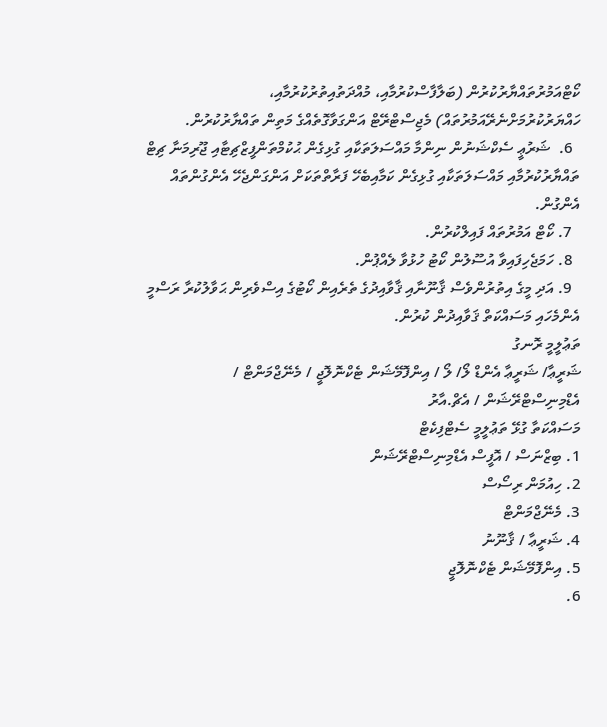ކޯޓްއަމުރުތައްޔާރުކުރުން (ބަލާފާސްކުރުމާއި، މުއްދަތުއިތުރުކުރުމާއި، ހައްޔަރުކުރުމަށްނެރޭއަމުރުތައް) މެޖިސްޓްރޭޓް އަންގަވާގޮތެއްގެ މަތިން ތައްޔާރުކުރުން.
  6.  ޝަރުޢީ ސެކްޝަނުން ނިންމާ މައްސަލަތަކާއި ގުޅިގެން ޙުކުމްތަންފީޒްޗިޓާއި ޖޫރިމަނާ ޗިޓް ތައްޔާރުކުރުމާއި މައްސަލަތަކާއި ގުޅިގެން ކަމާއިބެހޭ ފަރާތްތަކަށް އަންގަންޖެހޭ އެންގުންތައް އެންގުން.
  7. ކޯޓް އަމުރުތައް ފައިލްކުރުން.
  8. ހަމަޖެހިފައިވާ އުސޫލުން ކޯޓު ހުޅުވާ ލެއްޕުން.
  9. އަދި މީގެ އިތުރުންވެސް ޤާނޫނާއި ޤާވާއިދުގެ ތެރެއިން ކޯޓުގެ އިސްވެރިން ޙަވާލުކުރާ ރަސްމީ އެންމެހައި މަސައްކަތް ޤަވާއިދުން ކުރުން.
ތަޢުލީމީ ރޮނގު
ޝަރީޢާ/ ޝަރީޢާ އެންޑް ލޯ/ ލޯ / އިންފޮމޭޝަން ޓެކްނޮލޮޖީ / މެނޭޖްމަންޓް / އެޑްމިނިސްޓްރޭޝަން / އެޗް.އާރު
މަސައްކަތާ ގުޅޭ ތަޢުލީމީ ސެޓްފިކެޓް
1. ބިޒްނަސް / އޮފީސް އެޑްމިނިސްޓްރޭޝަން
2. ހިއުމަން ރިސޯސް
3. މެނޭޖްމަންޓް
4. ޝަރީޢާ / ޤާނޫނު
5. އިންފޮމޭޝަން ޓެކްނޮލޮޖީ
6.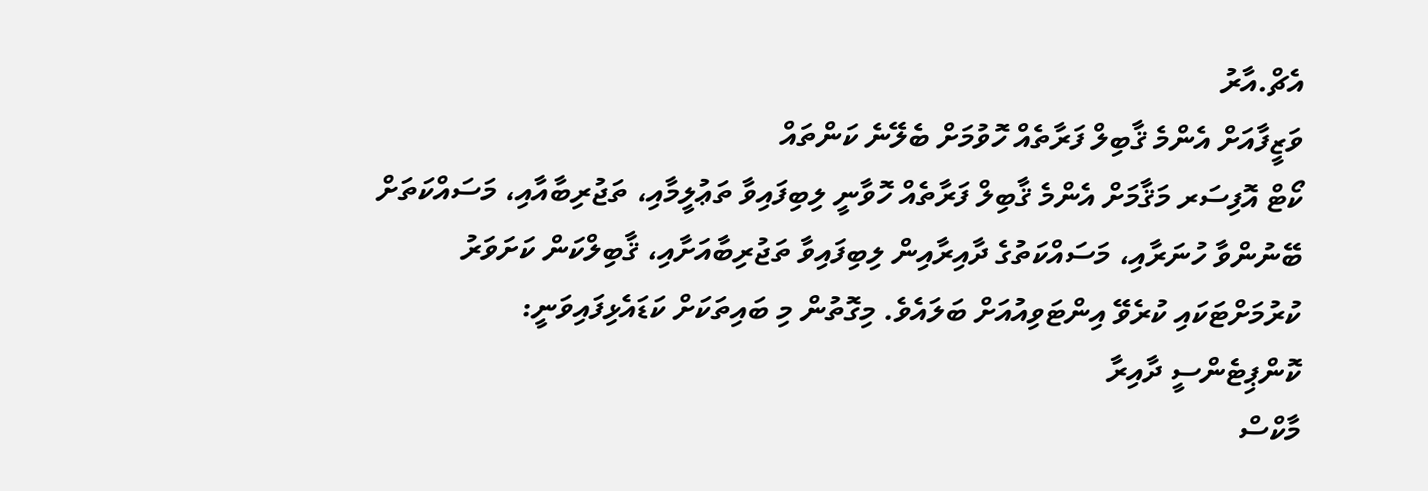އެޗް.އާރު
ވަޒީފާއަށް އެންމެ ޤާބިލް ފަރާތެއް ހޮވުމަށް ބެލޭނެ ކަންތައް
ކޯޓް އޮފިސަރ މަޤާމަށް އެންމެ ޤާބިލް ފަރާތެއް ހޮވާނީ ލިބިފައިވާ ތަޢުލީމާއި، ތަޖުރިބާއާއި، މަސައްކަތަށް ބޭނުންވާ ހުނަރާއި، މަސައްކަތުގެ ދާއިރާއިން ލިބިފައިވާ ތަޖުރިބާއަށާއި، ޤާބިލްކަން ކަށަވަރު ކުރުމަށްޓަކައި ކުރެވޭ އިންޓަވިއުއަށް ބަލައެވެ. މިގޮތުން މި ބައިތަކަށް ކަޑައެޅިފައިވަނީ:
ކޮންޕިޓެންސީ ދާއިރާ
މާކްސް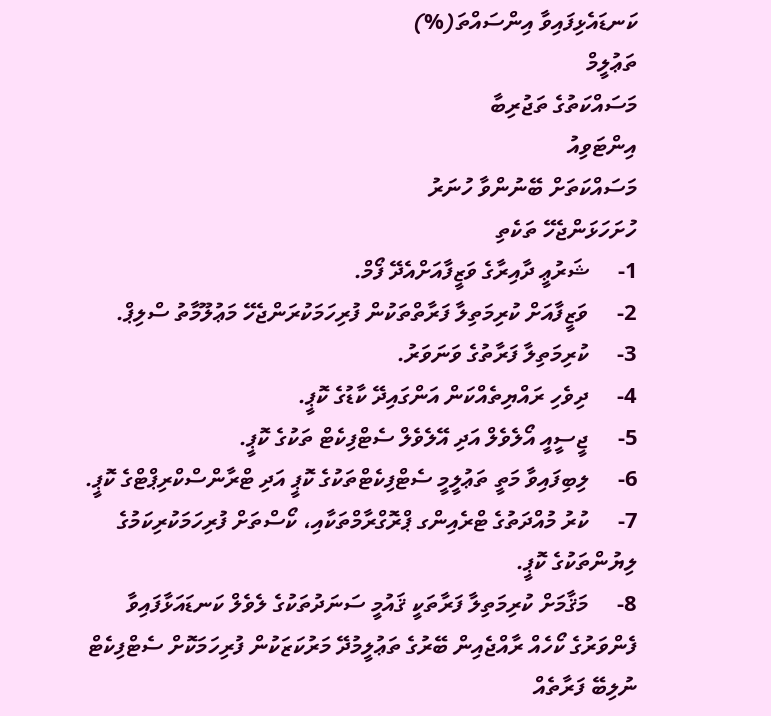ކަނޑައެޅިފައިވާ އިންސައްތަ(%)
ތަޢުލީމް
މަސައްކަތުގެ ތަޖުރިބާ
އިންޓަވިއު
މަސައްކަތަށް ބޭނުންވާ ހުނަރު
ހުށަހަޅަންޖެހޭ ތަކެތި
1-     ޝަރުޢީ ދާއިރާގެ ވަޒީފާއަށްއެދޭ ފޯމް.
2-     ވަޒީފާއަށް ކުރިމަތިލާ ފަރާތްތަކުން ފުރިހަމަކުރަންޖެހޭ މަޢުލޫމާތު ސްލިޕް.
3-     ކުރިމަތިލާ ފަރާތުގެ ވަނަވަރު.
4-     ދިވެހި ރައްޔިތެއްކަން އަންގައިދޭ ކާޑުގެ ކޮޕީ.
5-     ޖީސީއީ އޯލެވެލް އަދި އޭލެވެލް ސެޓްފިކެޓް ތަކުގެ ކޮޕީ.
6-     ލިބިފައިވާ މަތީ ތަޢުލީމީ ސެޓްފިކެޓްތަކުގެ ކޮޕީ އަދި ޓްރާންސްކްރިޕްޓްގެ ކޮޕީ.
7-     ކުރު މުއްދަތުގެ ޓްރެއިންގ ޕްރޮގްރާމްތަކާއި، ކޯސްތަށް ފުރިހަމަކުރިކަމުގެ ލިޔުންތަކުގެ ކޮޕީ.
8-     މަޤާމަށް ކުރިމަތިލާ ފަރާތަކީ ޤައުމީ ސަނަދުތަކުގެ ލެވެލް ކަނޑައަޅާފައިވާ ފެންވަރުގެ ކޯހެއް ރާއްޖެއިން ބޭރުގެ ތަޢުލީމުދޭ މަރުކަޒަކުން ފުރިހަމަކޮށް ސެޓްފިކެޓް ނުލިބޭ ފަރާތެއް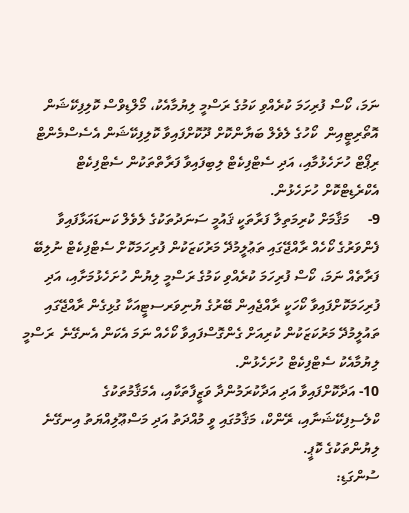ނަމަ، ކޯސް ފުރިހަމަ ކުރެއްވި ކަމުގެ ރަސްމީ ލިޔުމާއެކު، މޯލްޑިވްސް ކޮލިފިކޭޝަން އޮތޯރިޓީއިން  ކޯހުގެ ލެވެލް ބަޔާންކޮށް ދޫކޮށްފައިވާ ކޮލިފިކޭޝަން އެސެސްމެންޓް ރިޕޯޓް ހުށަހެޅުމާއި، އަދި ސެޓްފިކެޓް ލިބިފައިވާ ފަރާތްތަކުން ސެޓްފިކެޓް އެކްރެޑިޓްކޮށް ހުށަހެޅުން.
9-     މަޤާމަށް ކުރިމަތިލާ ފަރާތަކީ ޤައުމީ ސަނަދުތަކުގެ ލެވެލް ކަނޑައަޅާފައިވާ ފެންވަރުގެ ކޯހެއް ރާއްޖޭގައި ތަޢުލީމުދޭ މަރުކަޒަކުން ފުރިހަމަކޮށް ސެޓްފިކެޓް ނުލިބޭ ފަރާތެއް ނަމަ، ކޯސް ފުރިހަމަ ކުރެއްވި ކަމުގެ ރަސްމީ ލިޔުން ހުށަހެޅުމަށާއި، އަދި ފުރިހަމަކޮށްފައިވާ ކޯހަކީ ރާއްޖެއިން ބޭރުގެ ޔުނިވަރސޓީއަކާ ގުޅިގެން ރާއްޖޭގައި ތައުލީމުދޭ މަރުކަޒަކުން ކުރިއަށް ގެންގޮސްފައިވާ ކޯހެއް ނަމަ އެކަން އެނގޭނެ  ރަސްމީ ލިޔުމާއެކު ސެޓްފިކެޓް ހުށަހެޅުން.
10- އަދާކޮށްފައިވާ އަދި އަދާކުރަމުންދާ ވަޒީފާތަކާއި، އެމަޤާމުތަކުގެ ކްލެސިފިކޭޝަނާއި، ރޭންކް، މަޤާމުގައި ވީ މުއްދަތު އަދި މަސްޢޫލިއްޔަތު އިނގޭނެ ލިޔުންތަކުގެ ކޮޕީ.
ސުންގަޑި: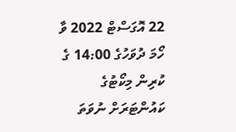22 އޮގަސްޓް 2022 ވާ ހޯމަ ދުވަހުގެ 14:00 ގެ ކުރިން މިކޯޓުގެ ކައުންޓަރަށް ނުވަތަ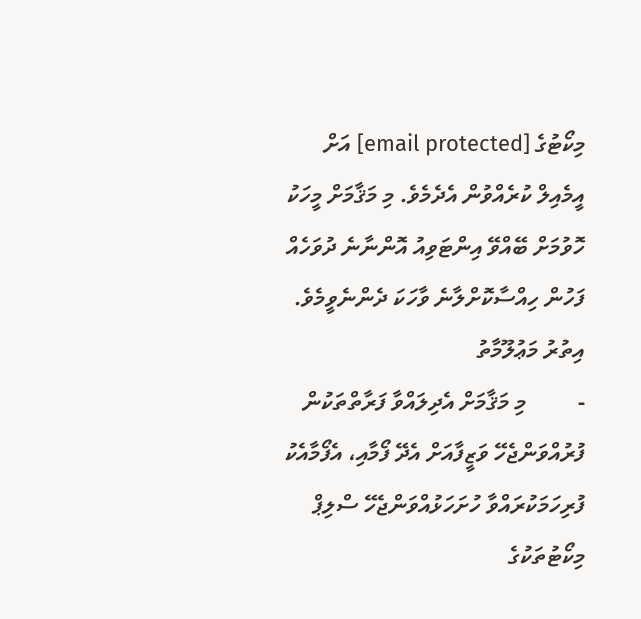މިކޯޓުގެ [email protected] އަށް އީމެއިލް ކުރެއްވުން އެދެމެވެ. މި މަޤާމަށް މީހަކު ހޮވުމަށް ބޭއްވޭ އިންޓަވިއު އޮންނާނެ ދުވަހެއް ފަހުން ހިއްސާކޮށްލާނެ ވާހަކަ ދެންނެވީމެވެ.
އިތުރު މަޢުލޫމާތު
-         މި މަޤާމަށް އެދިލައްވާ ފަރާތްތަކުން ފުރުއްވަންޖެހޭ ވަޒީފާއަށް އެދޭ ފޯމާއި، އެފޯމާއެކު ފުރިހަމަކުރައްވާ ހުށަހަޅުއްވަންޖެހޭ ސްލިޕް މިކޯޓުތަކުގެ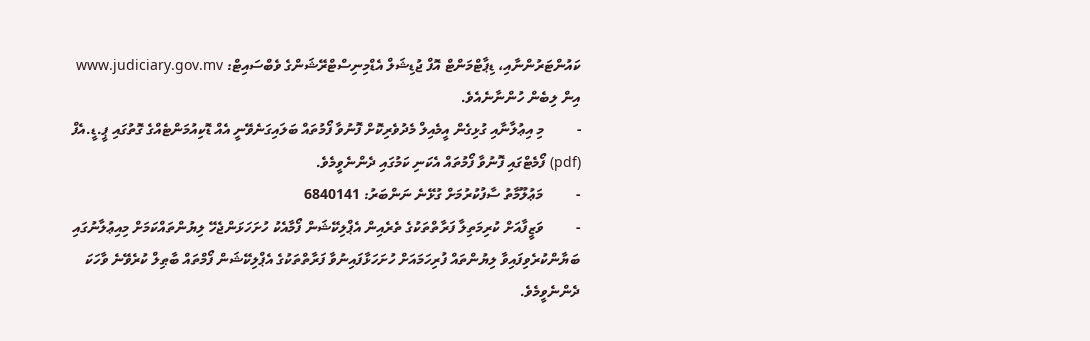ކައުންޓަރުންނާއި، ޑިޕާޓްމަންޓް އޮފް ޖުޑިޝަލް އެޑްމިނިސްޓްރޭޝަންގެ ވެބްސައިޓް: www.judiciary.gov.mv އިން ލިބެން ހުންނާނެއެވެ.
-         މި އިޢުލާނާއި ގުޅިގެން އީމެއިލް މެދުވެރިކޮށް ފޮނުވާ ފޯމުތައް ބަލައިގަނެވޭނީ އެއް ޑޮކިއުމަންޓެއްގެ ގޮތުގައި ޕީ.ޑީ.އެފް (pdf) ފޯމެޓްގައި ފޮނުވާ ފޯމުތައް އެކަނި ކަމުގައި ދެންނެވީމެވެ.
-         މަޢުލޫމާތު ސާފުކުރުމަށް ގުޅޭނެ ނަންބަރު: 6840141
-         ވަޒީފާއަށް ކުރިމަތިލާ ފަރާތްތަކުގެ ތެރެއިން އެޕްލިކޭޝަން ފޯމާއެކު ހުށަހަޅަންޖެހޭ ލިޔުންތައްކަމަށް މިއިޢުލާނުގައި ބަޔާންކުރެވިފައިވާ ލިޔުންތައް ފުރިހަމައަށް ހުށަހަޅާފައިނުވާ ފަރާތްތަކުގެ އެޕްލިކޭޝަން ފޯމްތައް ބާޠިލް ކުރެވޭނެ ވާހަކަ ދެންނެވީމެވެ.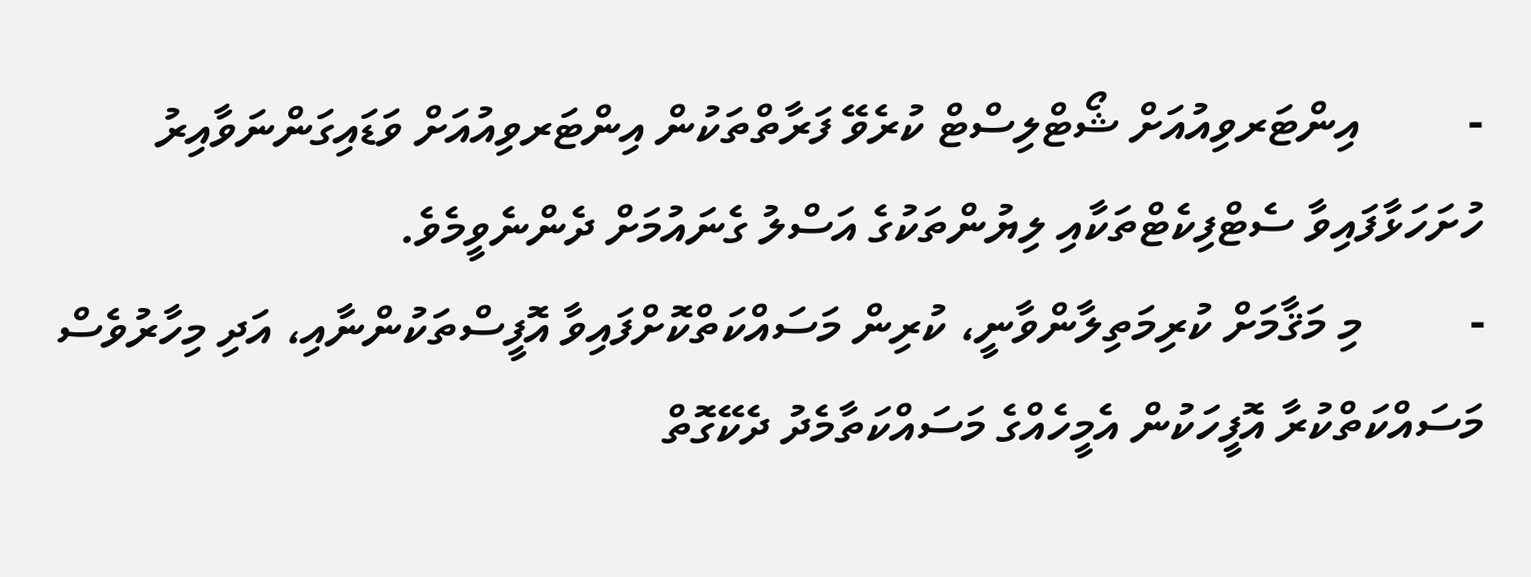-         އިންޓަރވިއުއަށް ޝޯޓްލިސްޓް ކުރެވޭ ފަރާތްތަކުން އިންޓަރވިއުއަށް ވަޑައިގަންނަވާއިރު ހުށަހަޅާފައިވާ ސެޓްފިކެޓްތަކާއި ލިޔުންތަކުގެ އަސްލު ގެނައުމަށް ދެންނެވީމެވެ.
-         މި މަޤާމަށް ކުރިމަތިލާންވާނީ، ކުރިން މަސައްކަތްކޮށްފައިވާ އޮފީސްތަކުންނާއި، އަދި މިހާރުވެސް މަސައްކަތްކުރާ އޮފީހަކުން އެމީހެއްގެ މަސައްކަތާމެދު ދެކޭގޮތް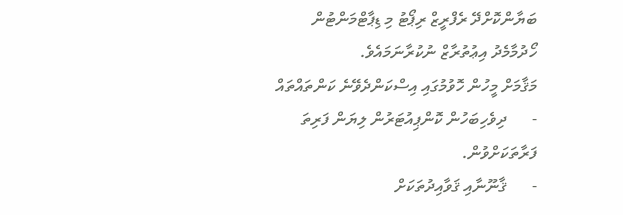ބަޔާންކޮށްދޭ ރެފްރީޒް ރިޕޯޓު މި ޑިޕާޓްމަންޓުން ހޯދުމާމެދު އިޢުތުރާޒް ނުކުރާނަމައެވެ.
މަޤާމަށް މީހުން ހޮވުމުގައި އިސްކަންދެވޭނެ ކަންތައްތައް
-      ދިވެހިބަހުން ކޮންޕިއުޓަރުން ލިޔަން ފަރިތަ ފަރާތަކަށްވުން.
-      ޤާނޫނާއި ޤަވާއިދުތަކަށް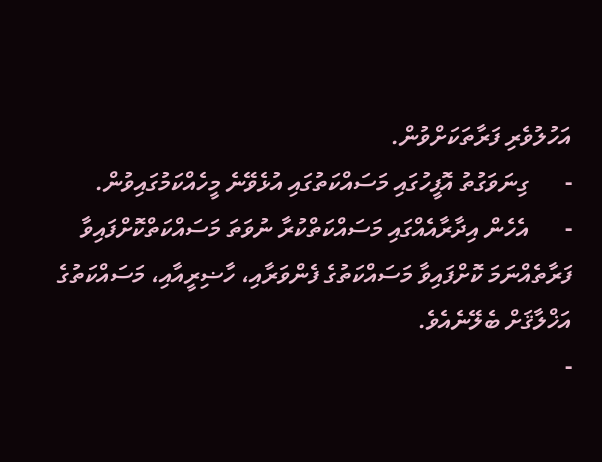އަހުލުވެރި ފަރާތަކަށްވުން.
-      ގިނަވަގުތު އޮފީހުގައި މަސައްކަތުގައި އުޅެވޭނެ މީހެއްކަމުގައިވުން.
-      އެހެން އިދާރާއެއްގައި މަސައްކަތްކުރާ ނުވަތަ މަސައްކަތްކޮށްފައިވާ ފަރާތެއްނަމަ ކޮށްފައިވާ މަސައްކަތުގެ ފެންވަރާއި، ހާޟިރީއާއި، މަސައްކަތުގެ އަޚްލާޤަށް ބެލޭނެއެވެ.
-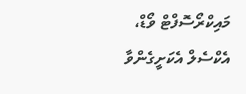މައިކްރޯސޮފްޓް ވޯޑް، އެކްސެލް އެކަށީގެންވާ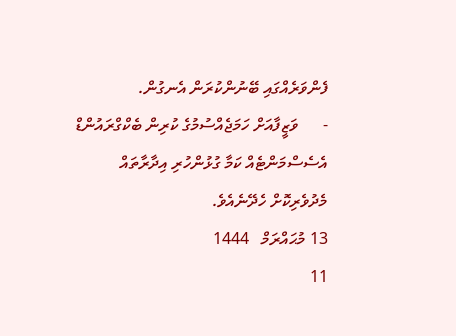ފެންވަރެއްގައި ބޭނުންކުރަން އެނގުން.
-      ވަޒީފާއަށް ހަމަޖެއްސުމުގެ ކުރިން ބެކްގްރައުންޑް އެސެސްމަންޓެއް ކަމާ ގުޅުންހުރި އިދާރާތައް މެދުވެރިކޮށް ހެދޭނެއެވެ.
13 މުޙައްރަމް   1444
11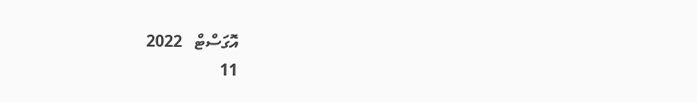އޮގަސްޓް   2022
11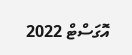އޮގަސްޓް 2022